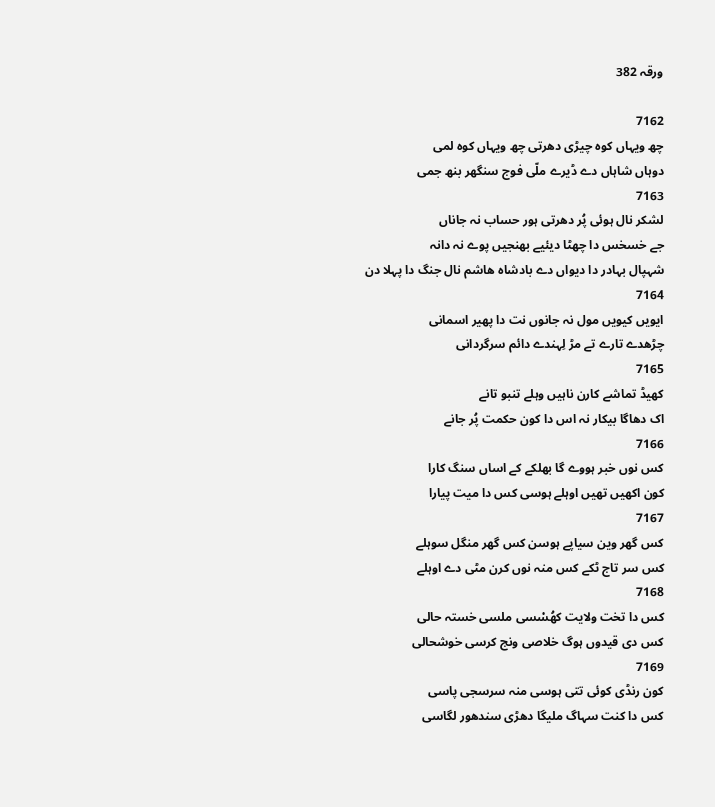ورقہ 382

7162
چھ ویہاں کوہ چیڑی دھرتی چھ ویہاں کوہ لمی
دوہاں شاہاں دے ڈیرے ملّی فوج سنگھر بنھ جمی
7163
لشکر نال ہوئی پُر دھرتی ہور حساب نہ جاناں
جے خسخس دا چھٹا دیئیے بھنجیں پوے نہ دانہ
شہپال بہادر دا دیواں دے بادشاہ ھاشم نال جنگ دا پہلا دن
7164
ایویں کیویں مول نہ جانوں نت دا پھیر اسمانی
چڑھدے تارے تے مڑ لِہندے دائم سرگردانی
7165
کھیڈ تماشے کارن ناہیں وہلے تنبو تانے
اک دھاگا بیکار نہ اس دا کون حکمت پُر جانے
7166
کس نوں خبر ہووے گا بھلکے کے اساں سنگ کارا
کون اکھیں تھیں اوہلے ہوسی کس دا میت پیارا
7167
کس گھر وین سیاپے ہوسن کس گھر منگل سوہلے
کس سر تاج ٹکے کس منہ نوں کرن مٹی دے اوہلے
7168
کس دا تخت ولایت کھُسْسی ملسی خستہ حالی
کس دی قیدوں ہوگ خلاصی ونج کرسی خوشحالی
7169
کون رنڈی کوئی تتی ہوسی منہ سرسجی پاسی
کس دا کنت سہاگ ملیگا دھڑی سندھور لگاسی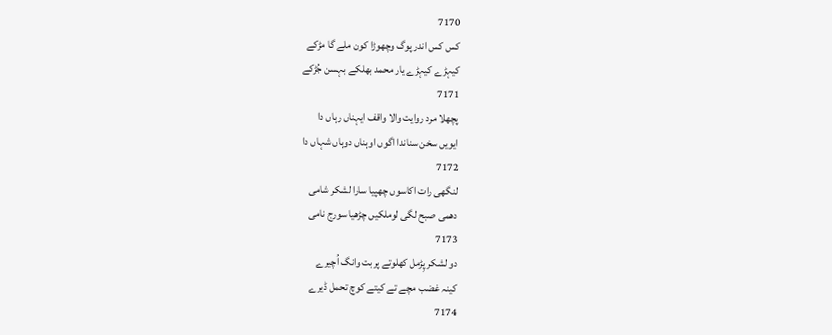7170
کس کس اندر پوگ وچھوڑا کون ملے گا مڑکے
کیہڑے کیہڑے یار محمد بھلکے بہسن جُڑکے
7171
پچھلا مرد روایت والا واقف ایہناں رہاں دا
ایویں سخن سناندا اگوں اوہناں دوہاں شہاں دا
7172
لنگھی رات اکاسوں چھپیا سارا لشکر شامی
دھمی صبح لگی لوملکیں چڑھیا سورج نامی
7173
دو لشکر پِڑمل کھلوتے پربت وانگ اُچیرے
کینہ غضب مچے تے کیتے کوچ تحمل ڈیرے
7174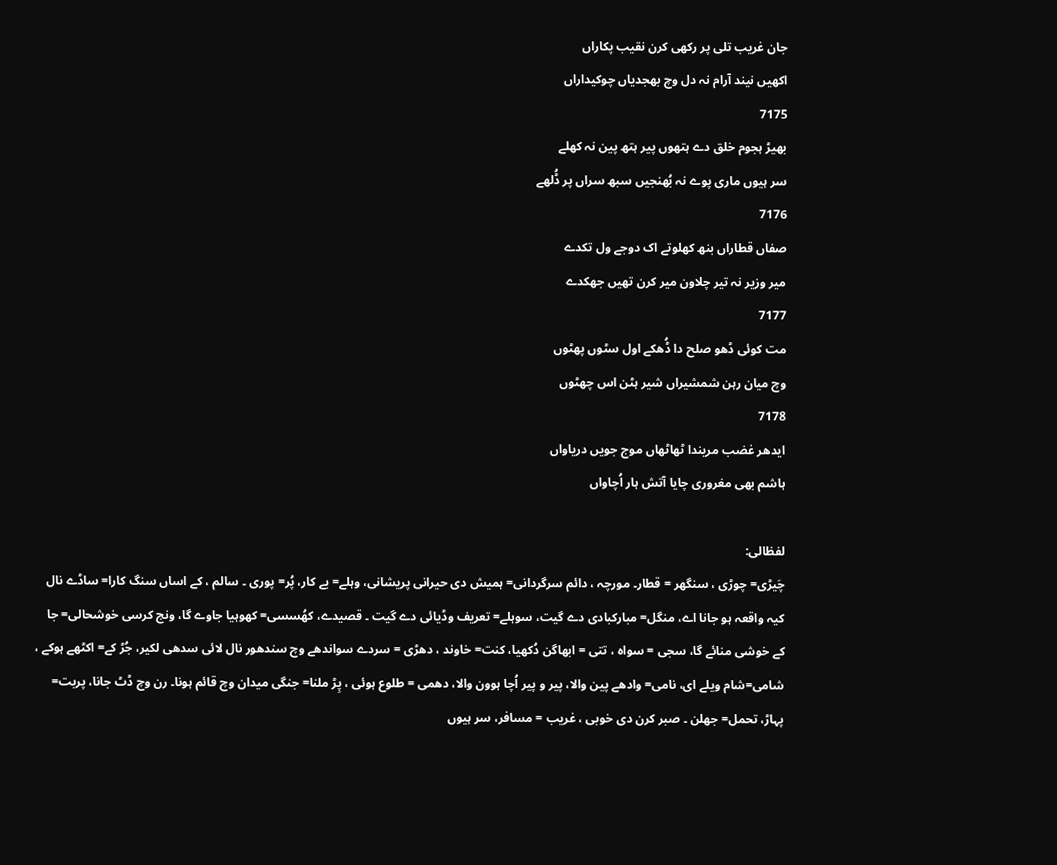جان غریب تلی پر رکھی کرن نقیب پکاراں
اکھیں نیند آرام نہ دل وچ بھجدیاں چوکیداراں
7175
بھیڑ ہجوم خلق دے ہتھوں پیر ہتھ پین نہ کھلے
سر ہیوں ماری پوے نہ بُھنجیں سبھ سراں پر ڈُلھے
7176
صفاں قطاراں بنھ کھلوتے اک دوجے ول تکدے
میر وزیر نہ تیر چلاون میر کرن تھیں جھکدے
7177
مت کوئی ڈھو صلح دا ڈُھکے اول سٹوں پھٹوں
وچ میان رہن شمشیراں شیر ہٹن اس چھٹوں
7178
ایدھر غضب مریندا ٹھاٹھاں موج جویں دریاواں
ہاشم بھی مغروری چایا آتش ہار اُچاواں

لفظالی:
چَیڑی= چوڑی ، سنگھر = قطار۔ مورچہ ، دائم سرگردانی= ہمیش دی حیرانی پریشانی، وہلے= بے کار، پُر= پوری ۔ سالم ، کے اساں سنگ کارا= ساڈے نال کیہ واقعہ ہو جانا اے، منگل= مبارکبادی دے گیت، سوہلے= تعریف وڈیائی دے گیت ۔ قصیدے، کھُسسی= کھوہیا جاوے گا، ونج کرسی خوشحالی= جا کے خوشی منائے گا، سجی = سواہ ، تتی = ابھاگن دُکھیا، کنت= خاوند ، دھڑی = سردے سواندھے وچ سندھور نال لائی سدھی لکیر، جُڑ کے= اکٹھے ہوکے ، شامی=شام ویلے ای، نامی= وادھے پین والا، پیر و پیر اُچا ہوون والا، دھمی = طلوع ہوئی ، پِڑ ملنا= جنگی میدان وچ قائم ہونا۔ رن وچ ڈٹ جانا، پربت= پہاڑ، تحمل= جھلن ۔ صبر کرن دی خوبی ، غریب = مسافر، سر ہیوں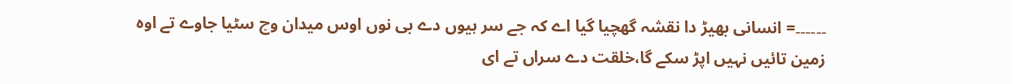۔۔۔۔۔۔= انسانی بھیڑ دا نقشہ گھچیا گیا اے کہ جے سر ہیوں دے بی نوں اوس میدان وچ سٹیا جاوے تے اوہ زمین تائیں نہیں اپڑ سکے گا،خلقت دے سراں تے ای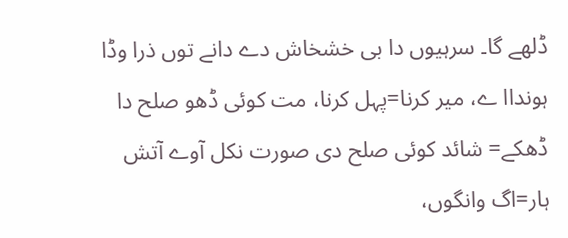ڈلھے گا۔ سرہیوں دا بی خشخاش دے دانے توں ذرا وڈا ہونداا ے، میر کرنا=پہل کرنا، مت کوئی ڈھو صلح دا ڈھکے= شائد کوئی صلح دی صورت نکل آوے آتش ہار=اگ وانگوں،